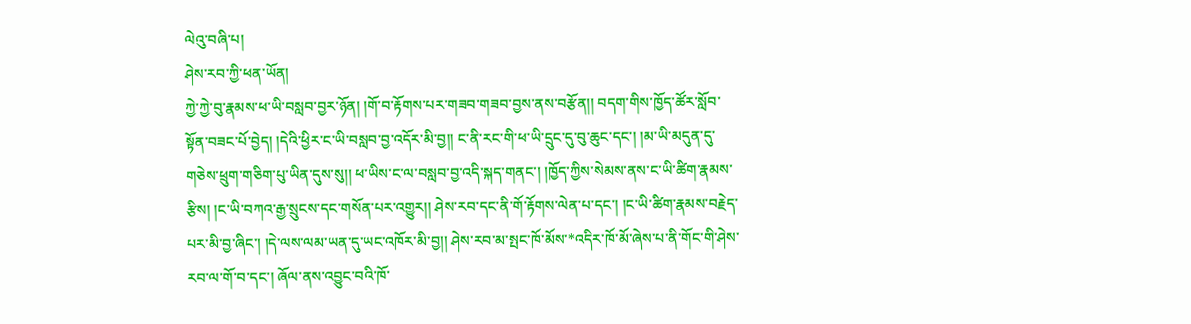ལེའུ་བཞི་པ།
ཤེས་རབ་ཀྱི་ཕན་ཡོན།
ཀྱེ་ཀྱེ་བུ་རྣམས་ཕ་ཡི་བསླབ་བྱར་ཉོན། །གོ་བ་རྟོགས་པར་གཟབ་གཟབ་བྱས་ནས་བརྩོན།། བདག་གིས་ཁྱོད་ཚོར་སློབ་སྟོན་བཟང་པོ་བྱེད། །དེའི་ཕྱིར་ང་ཡི་བསླབ་བྱ་འདོར་མི་བྱ།། ང་ནི་རང་གི་ཕ་ཡི་དྲུང་དུ་བུ་ཆུང་དང་། །མ་ཡི་མདུན་དུ་གཅེས་ཕྲུག་གཅིག་པུ་ཡིན་དུས་སུ།། ཕ་ཡིས་ང་ལ་བསླབ་བྱ་འདི་སྐད་གནང་། །ཁྱོད་ཀྱིས་སེམས་ནས་ང་ཡི་ཚིག་རྣམས་རྩིས། །ང་ཡི་བཀའ་རྒྱ་སྲུངས་དང་གསོན་པར་འགྱུར།། ཤེས་རབ་དང་ནི་གོ་རྟོགས་ལེན་པ་དང་། །ང་ཡི་ཚིག་རྣམས་བརྗེད་པར་མི་བྱ་ཞིང་། །དེ་ལས་ལམ་ཡན་དུ་ཡང་འཁོར་མི་བྱ།། ཤེས་རབ་མ་སྤང་ཁོ་མོས་*འདིར་ཁོ་མོ་ཞེས་པ་ནི་གོང་གི་ཤེས་རབ་ལ་གོ་བ་དང་། ཞོལ་ནས་འབྱུང་བའི་ཁོ་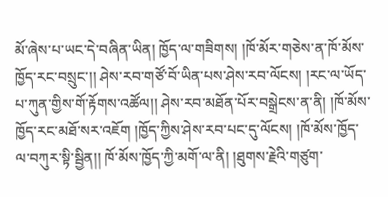མོ་ཞེས་པ་ཡང་དེ་བཞིན་ཡིན། ཁྱོད་ལ་གཟིགས། །ཁོ་མོར་གཅེས་ན་ཁོ་མོས་ཁྱོད་རང་བསྲུང་།། ཤེས་རབ་གཙོ་བོ་ཡིན་པས་ཤེས་རབ་ལོངས། །རང་ལ་ཡོད་པ་ཀུན་གྱིས་གོ་རྟོགས་འཚོལ།། ཤེས་རབ་མཐོན་པོར་བསྒྲེངས་ན་ནི། །ཁོ་མོས་ཁྱོད་རང་མཐོ་སར་འཇོག །ཁྱོད་ཀྱིས་ཤེས་རབ་པང་དུ་ལོངས། །ཁོ་མོས་ཁྱོད་ལ་བཀུར་སྟི་སྦྱིན།། ཁོ་མོས་ཁྱོད་ཀྱི་མགོ་ལ་ནི། །ཐུགས་རྗེའི་གཙུག་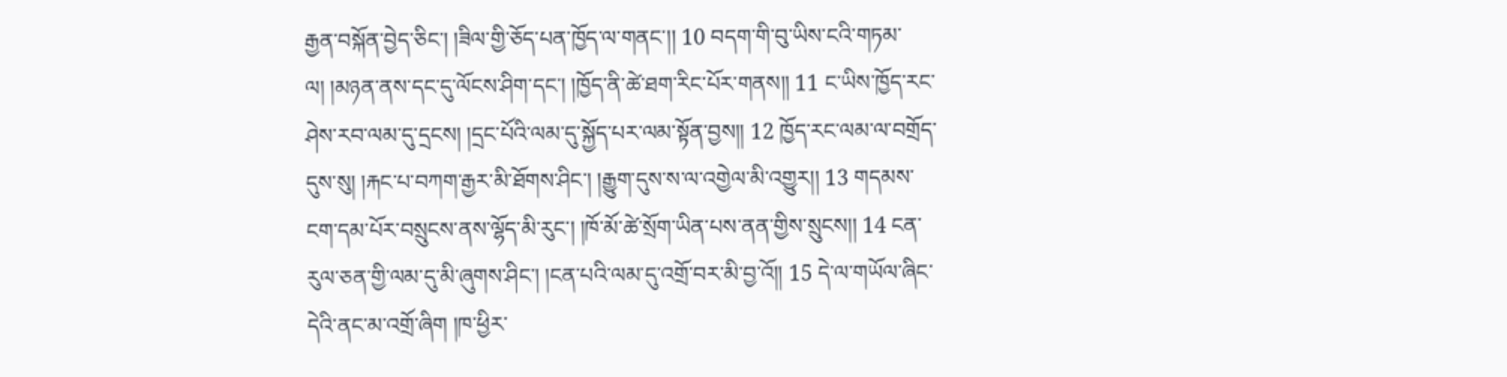རྒྱན་བསྐོན་བྱེད་ཅིང་། །ཟིལ་གྱི་ཅོད་པན་ཁྱོད་ལ་གནང་།། 10 བདག་གི་བུ་ཡིས་ངའི་གཏམ་ལ། །མཉན་ནས་དང་དུ་ལོངས་ཤིག་དང་། །ཁྱོད་ནི་ཚེ་ཐག་རིང་པོར་གནས།། 11 ང་ཡིས་ཁྱོད་རང་ཤེས་རབ་ལམ་དུ་དྲངས། །དྲང་པོའི་ལམ་དུ་སྐྱོད་པར་ལམ་སྟོན་བྱས།། 12 ཁྱོད་རང་ལམ་ལ་བགྲོད་དུས་སུ། །རྐང་པ་བཀག་རྒྱར་མི་ཐོགས་ཤིང་། །རྒྱུག་དུས་ས་ལ་འགྱེལ་མི་འགྱུར།། 13 གདམས་ངག་དམ་པོར་བསྲུངས་ནས་ལྷོད་མི་རུང་། །ཁོ་མོ་ཚེ་སྲོག་ཡིན་པས་ནན་གྱིས་སྲུངས།། 14 ངན་རུལ་ཅན་གྱི་ལམ་དུ་མི་ཞུགས་ཤིང་། །ངན་པའི་ལམ་དུ་འགྲོ་བར་མི་བྱ་འོ།། 15 དེ་ལ་གཡོལ་ཞིང་དེའི་ནང་མ་འགྲོ་ཞིག །ཁ་ཕྱིར་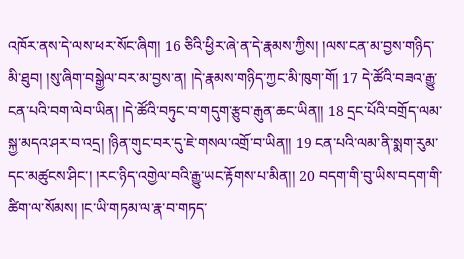འཁོར་ནས་དེ་ལས་ཕར་སོང་ཞིག། 16 ཅིའི་ཕྱིར་ཞེ་ན་དེ་རྣམས་ཀྱིས། །ལས་ངན་མ་བྱས་གཉིད་མི་ཐུབ། །སུ་ཞིག་བསྒྱེལ་བར་མ་བྱས་ན། །དེ་རྣམས་གཉིད་ཀྱང་མི་ཁུག་གོ། 17 དེ་ཚོའི་བཟའ་རྒྱུ་ངན་པའི་བག་ལེབ་ཡིན། །དེ་ཚོའི་བཏུང་བ་གདུག་རྩུབ་རྒུན་ཆང་ཡིན།། 18 དྲང་པོའི་བགྲོད་ལམ་སྐྱ་མདའ་ཤར་བ་འདྲ། །ཉིན་གུང་བར་དུ་ཇེ་གསལ་འགྲོ་བ་ཡིན།། 19 ངན་པའི་ལམ་ནི་སྨག་རུམ་དང་མཚུངས་ཤིང་། །རང་ཉིད་འགྱེལ་བའི་རྒྱུ་ཡང་རྟོགས་པ་མིན།། 20 བདག་གི་བུ་ཡིས་བདག་གི་ཚིག་ལ་སོམས། །ང་ཡི་གཏམ་ལ་རྣ་བ་གཏད་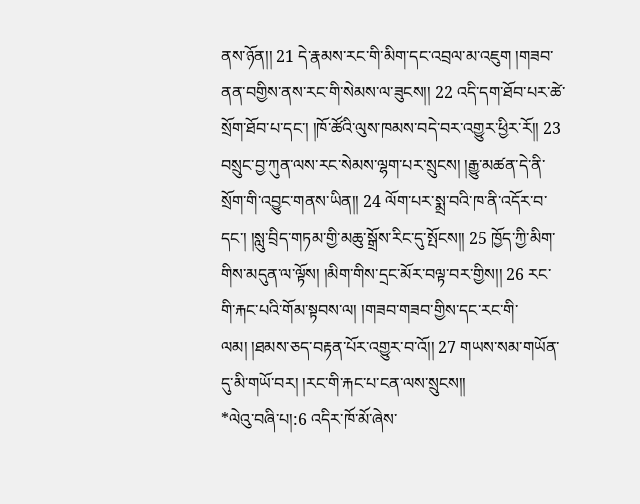ནས་ཉོན།། 21 དེ་རྣམས་རང་གི་མིག་དང་འབྲལ་མ་འཇུག །གཟབ་ནན་བགྱིས་ནས་རང་གི་སེམས་ལ་ཟུངས།། 22 འདི་དག་ཐོབ་པར་ཚེ་སྲོག་ཐོབ་པ་དང་། །ཁོ་ཚོའི་ལུས་ཁམས་བདེ་བར་འགྱུར་ཕྱིར་རོ།། 23 བསྲུང་བྱ་ཀུན་ལས་རང་སེམས་ལྷག་པར་སྲུངས། །རྒྱུ་མཚན་དེ་ནི་སྲོག་གི་འབྱུང་གནས་ཡིན།། 24 ལོག་པར་སྨྲ་བའི་ཁ་ནི་འདོར་བ་དང་། །སླུ་བྲིད་གཏམ་གྱི་མཆུ་སྒྲོས་རིང་དུ་སྤོངས།། 25 ཁྱོད་ཀྱི་མིག་གིས་མདུན་ལ་ལྟོས། །མིག་གིས་དྲང་མོར་བལྟ་བར་གྱིས།། 26 རང་གི་རྐང་པའི་གོམ་སྟབས་ལ། །གཟབ་གཟབ་གྱིས་དང་རང་གི་ལམ། །ཐམས་ཅད་བརྟན་པོར་འགྱུར་བ་འོ།། 27 གཡས་སམ་གཡོན་དུ་མི་གཡོ་བར། །རང་གི་རྐང་པ་ངན་ལས་སྲུངས།།
*ལེའུ་བཞི་པ།:6 འདིར་ཁོ་མོ་ཞེས་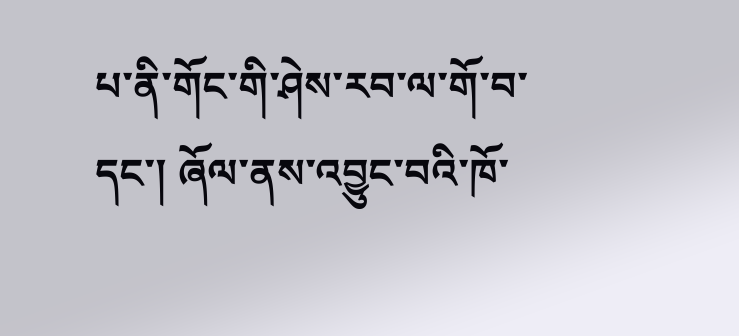པ་ནི་གོང་གི་ཤེས་རབ་ལ་གོ་བ་དང་། ཞོལ་ནས་འབྱུང་བའི་ཁོ་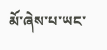མོ་ཞེས་པ་ཡང་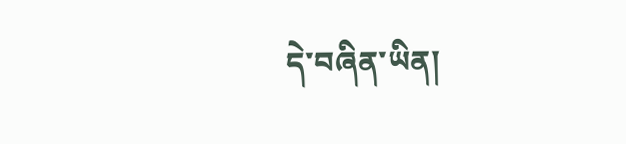དེ་བཞིན་ཡིན།